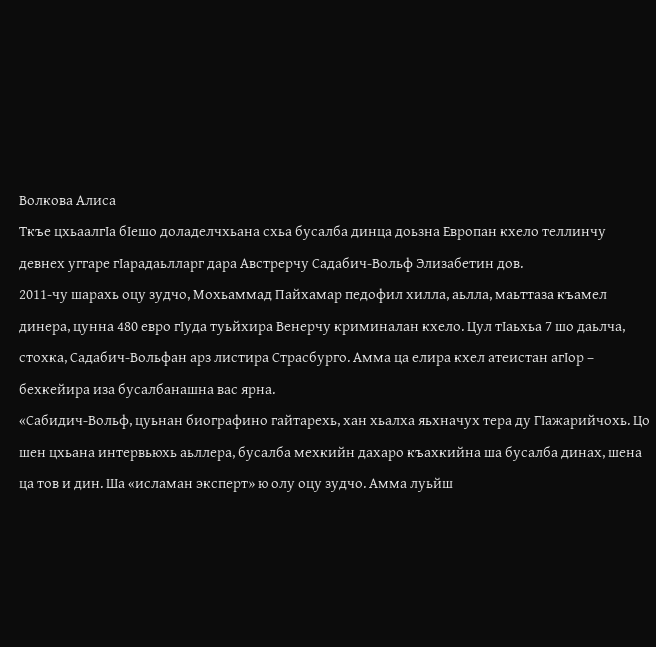Волкова Алиса
Ткъе цхьаалгIа бIешо доладелчхьана схьа бусалба динца доьзна Европан кхело теллинчу девнех уггаре гIарадаьлларг дара Австрерчу Садабич-Вольф Элизабетин дов.
2011-чу шарахь оцу зудчо, Мохьаммад Пайхамар педофил хилла, аьлла, маьттаза къамел динера, цунна 480 евро гIуда туьйхира Венерчу криминалан кхело. Цул тIаьхьа 7 шо даьлча, стохка, Садабич-Вольфан арз листира Страсбурго. Амма ца елира кхел атеистан агIор – бехкейира иза бусалбанашна вас ярна.
«Сабидич-Вольф, цуьнан биографино гайтарехь, хан хьалха яьхначух тера ду ГIажарийчохь. Цо шен цхьана интервьюхь аьллера, бусалба мехкийн дахаро къахкийна ша бусалба динах, шена ца тов и дин. Ша «исламан эксперт» ю олу оцу зудчо. Амма луьйш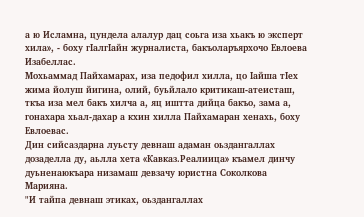а ю Исламна, цундела алалур дац соьга иза хьакъ ю эксперт хила», - боху гIалгIайн журналиста, бакъоларъярхочо Евлоева Изабеллас.
Мохьаммад Пайхамарах, иза педофил хилла, цо Iайша тIех жима йолуш йигина, олий, буьйлало критикаш-атеисташ, ткъа иза мел бакъ хилча а, яц иштта дийца бакъо, зама а, гонахара хьал-дахар а кхин хилла Пайхамаран хенахь, боху Евлоевас.
Дин сийсаздарна луьсту девнаш адаман оьздангаллах дозаделла ду, аьлла хета «Кавказ.Реалиица» къамел динчу дуьненаюкъара низамаш девзачу юристна Соколкова Марияна.
"И тайпа девнаш этиках, оьздангаллах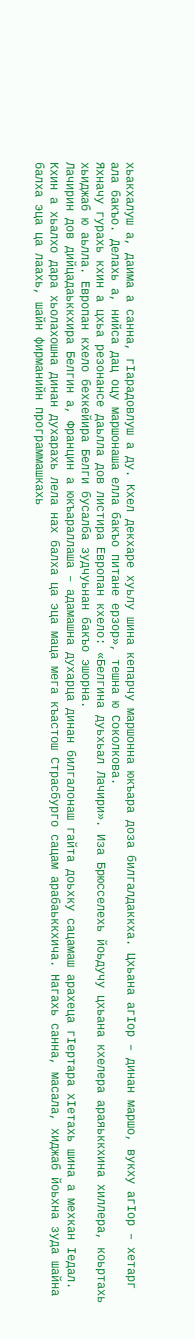хьакхалуш а, даима а санна, гIарадовлуш а ду. Кхел декхаре хуьлу шина кепарчу маршонна юкъара доза билгалдаккха. Цхьана агIор – динан маршо, вукху агIор – хетарг ала бакъо. Делахь а, нийса дац оцу маршонаша елла бакъо питане ерзор», тешна ю Соколкова.
Яхначу гурахь кхин а цхьа резонансе даьлла дов листира Европан кхело: «Белгина дуьхьал Лачири». Иза Брюсселехь йоьдучу цхьана кхелера араяьккхина хиллера, коьртахь хьиджаб ю аьлла. Европан кхело бехкейира Белги бусалба зудчуьнан бакъо эшорна.
Лачирин дов дийцадаьккхира Белгин а, Францин а юкъараллаша – адамашна духарца динан билгалонаш гайта доьхку сацамаш арахеца гIертара хIетахь шина а мехкан Iедал.
Кхин а хьалхо дара хьолахошна динан духарахь лела нах балха ца эца маца мега къастош Страсбурго сацам арабаьккхича. Нагахь санна, масала, хиджаб йоьхна зуда шайна балха эца ца лаахь, шайн фирманийн программашкахь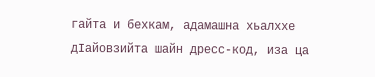гайта и бехкам, адамашна хьалххе дIайовзийта шайн дресс-код, иза ца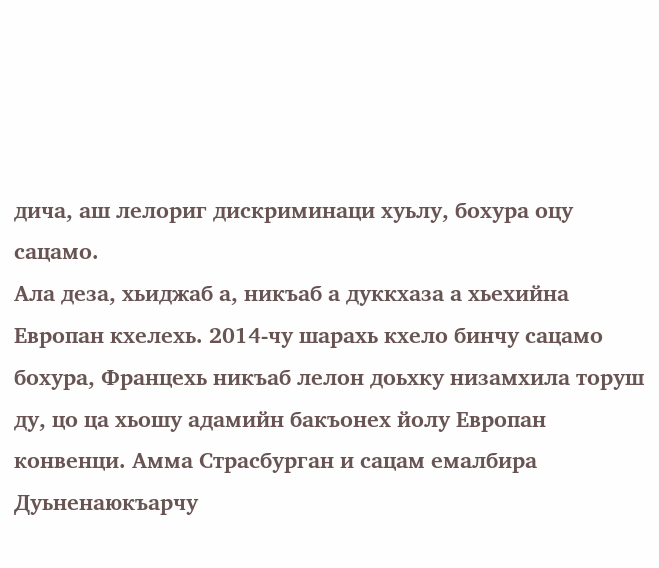дича, аш лелориг дискриминаци хуьлу, бохура оцу сацамо.
Ала деза, хьиджаб а, никъаб а дуккхаза а хьехийна Европан кхелехь. 2014-чу шарахь кхело бинчу сацамо бохура, Францехь никъаб лелон доьхку низамхила торуш ду, цо ца хьошу адамийн бакъонех йолу Европан конвенци. Амма Страсбурган и сацам емалбира Дуьненаюкъарчу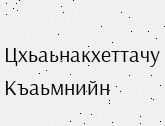Цхьаьнакхеттачу Къаьмнийн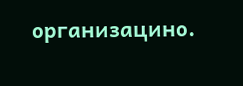организацино.